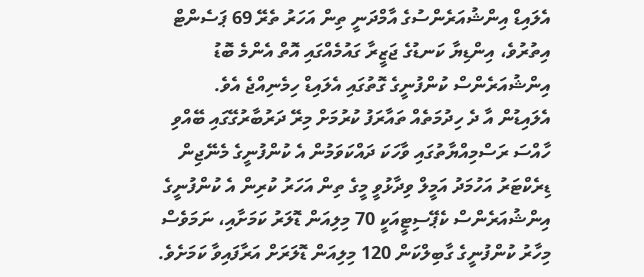އެލައިޑް އިންޝުއަރެންސުގެ އާމްދަނީ ތިން އަހަރު ތެރޭ 69 ޕަސެންޓް އިތުރުވެ، އިންޑިޔާ ކަނޑުގެ ޖަޒީރާ ގައުމެއްގައި އޮތް އެންމެ ބޮޑު އިންޝުއަރެންސް ކުންފުނީގެ ގޮތުގައި އެލައިޑް ހިމެނިއްޖެ އެވެ.
އެލައިޑުން އާ ދެ ހިދުމަތެއް ތައާރަފު ކުރުމަށް މިރޭ ދަރުބާރުގޭގައި ބޭއްވި ހާއްސަ ރަސްމިއްޔާތުގައި ވާހަކަ ދައްކަވަމުން އެ ކުންފުނީގެ މެނޭޖިން ޑިރެކްޓަރު އަހުމަދު އަމީލް ވިދާޅުވީ މީގެ ތިން އަހަރު ކުރިން އެ ކުންފުނީގެ އިންޝުއަރެންސް ކެޕޭސިޓީއަކީ 70 މިލިއަން ޑޮލަރު ކަމަށާއި، ނަމަވެސް މިހާރު ކުންފުނީގެ ގާބިލްކަން 120 މިލިއަން ޑޮލަރަށް އަރާފައިވާ ކަމަށެވެ.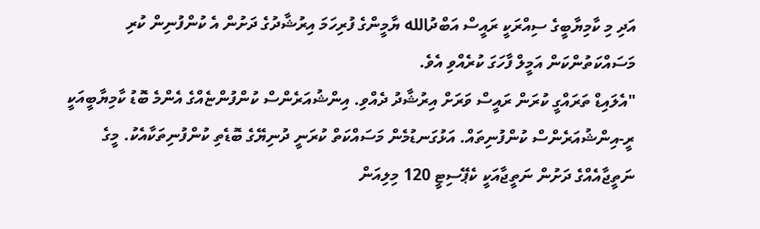އަދި މި ކާމިޔާބީގެ ސިއްރަކީ ރައީސް އަބްދުالله ޔާމީންގެ ފުރިހަމަ އިރުޝާދުގެ ދަށުން އެ ކުންފުނިން ކުރި މަސައްކަތުންކަން އަމީލް ފާހަގަ ކުރެއްވި އެވެ.
"އެލައިޑް ތަރައްގީ ކުރަން ރައީސް ވަރަށް އިރުޝާދު ދެއްވި. އިންޝުއަރެންސް ކުންފުންޏެއްގެ އެންމެ ބޮޑު ކާމިޔާބީއަކީ ރީ-އިންޝުއަރެންސް ކުންފުނިތައް. އަޅުގަނޑުމެން މަސައްކަތް ކުރަނީ ދުނިޔޭގެ ބޮޑެތި ކުންފުނިތަކާއެކު. މީގެ ނަތީޖާއެއްގެ ދަށުން ނަތީޖާއަކީ ކެޕޭސިޓީ 120 މިލިއަން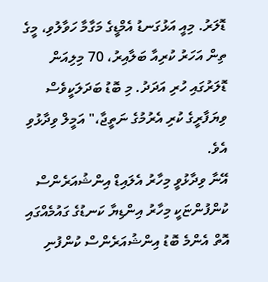ޑޮލަރު. މިއީ އަޅުގަނޑު އެމްޑީގެ މަގާމާ ހަވާލުވި، މީގެ ތިން އަހަރު ކުރިއާ ބަލާއިރު، 70 މިލިއަން ޑޮލަރުގައި ހުރި އަދަދު. މި ބޮޑު ބަދަލަކީވެސް ވިޔަފާރީގެ ކުރި އެރުމުގެ ނަތީޖާ،" އަމީލް ވިދާޅުވި އެވެ.
އޭނާ ވިދާޅުވީ މިހާރު އެލައިޑް އިންޝުއަރެންސް ކުންފުންޏަކީ މިހާރު އިންޑިޔާ ކަނޑުގެ ގައުމެއްގައި އޮތް އެންމެ ބޮޑު އިންޝުއަރެންސް ކުންފުނި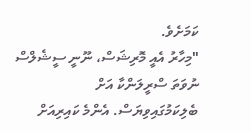ކަމަށެވެ.
"މިހާރު އެއީ މޮރިޝަސް، ނޫނީ ސީޝެލްސް ނުވަތަ ސްރީލަންކާ އަށް ބެލިކަމުގައިވިޔަސް. އެންމެ ކައިރިއަށް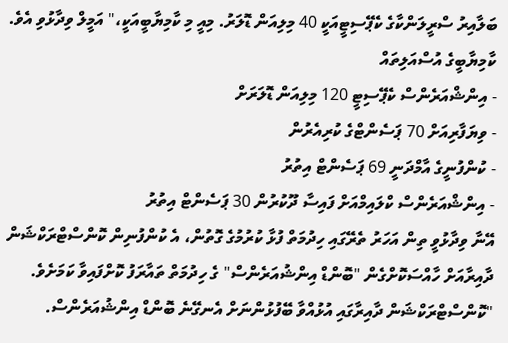ބަލާއިރު ސްރީލަންކާގެ ކެޕޭސިޓީއަކީ 40 މިލިއަން ޑޮލަރު. މިއީ މި ކާމިޔާބީއަކީ،" އަމީލް ވިދާޅުވި އެވެ.
ކާމިޔާބީގެ އުސްއަލިތައް
- އިންޝްއަރެންސް ކެޕޭސިޓީ 120 މިލިއަން ޑޮލަރަށް
- ވިޔަފާރިއަށް 70 ޕަސެންޓްގެ ކުރިއެރުން
- ކުންފުނީގެ އާމްދަނީ 69 ޕަސެންޓް އިތުރު
- އިންޝްއަރެންސް ކްލައިމްއަށް ފައިސާ ދޫކުރުން 30 ޕަސެންޓް އިތުރު
އޭނާ ވިދާޅުވީ ތިން އަހަރު ތެރޭގައި ހިދުމަތް ފުޅާ ކުރުމުގެ ގޮތުން، އެ ކުންފުނިން ކޮންސްޓްރަކްޝަން ދާއިރާއަށް ހާއްސަކޮށްގެން "ބޮންޑް އިންޝުއަރެންސް" ގެ ހިދުމަތް ތައާރަފު ކޮށްފައިވާ ކަމަށެވެ.
"ކޮންސްޓްރަކްޝަން ދާއިރާގައި އުޅުއްވާ ބޭފުޅުންނަށް އެނގޭނެ ބޮންޑް އިންޝުއަރެންސް.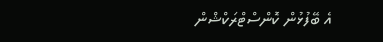އެ ބޭފުޅުން ކޮންސްޓްރަކްޝްން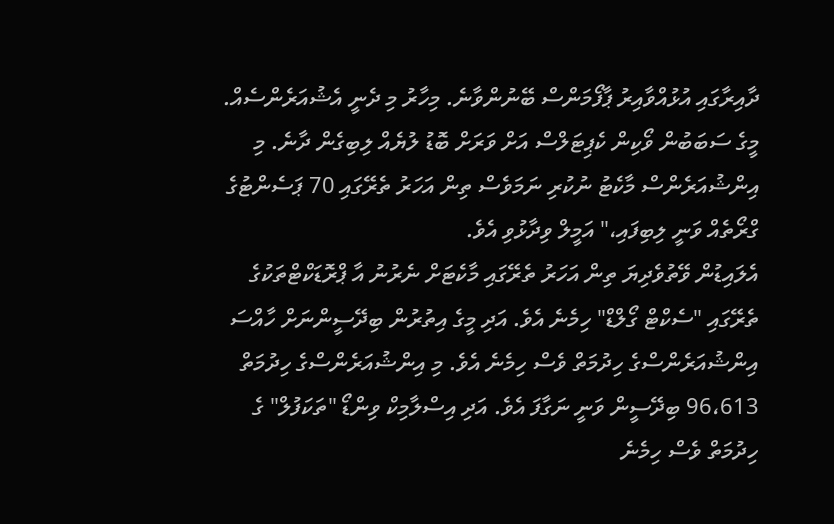ދާއިރާގައި އުޅުއްވާއިރު ޕާފޯމަންސް ބޭނުންވާނެ. މިހާރު މި ދެނީ އެޝުއަރެންސެއް. މީގެ ސަބަބުން ވޯކިން ކެޕިޓަލްސް އަށް ވަރަށް ބޮޑު ލުޔެއް ލިބިގެން ދާނެ. މި އިންޝުއަރެންސް މާކެޓު ނުކުރި ނަމަވެސް ތިން އަހަރު ތެރޭގައި 70 ޕަސެންޓުގެ ގްރޯތެއް ވަނީ ލިބިފައި،" އަމީލް ވިދާޅުވި އެވެ.
އެލައިޑުން ވޭތުވެދިޔަ ތިން އަހަރު ތެރޭގައި މާކެޓަށް ނެރުނު އާ ޕްރޮޑަކްޓްތަކުގެ ތެރޭގައި "ސެކްޓް ގޯލްޑް" ހިމެނެ އެވެ. އަދި މީގެ އިތުރުން ބިދޭސީންނަށް ހާއްސަ އިންޝުއަރެންސްގެ ހިދުމަތް ވެސް ހިމެނެ އެވެ. މި އިންޝުއަރެންސްގެ ހިދުމަތް 96،613 ބިދޭސީން ވަނީ ނަގާފަ އެވެ. އަދި އިސްލާމިކް ވިންޑޯ "ތަކަފުލް" ގެ ހިދުމަތް ވެސް ހިމެނެ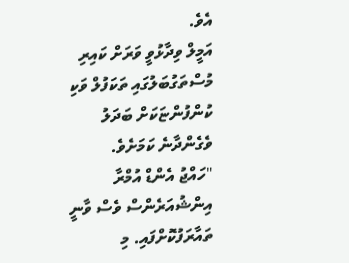އެވެ.
އަމީލް ވިދާޅުވީ ވަރަށް ކައިރި މުސްތަގުބަލުގައި ތަކަފުލް ވަކި ކުންފުންޏަކަށް ބަދަލު ވެގެންދާނެ ކަމަށެވެ.
"ހައްޖު އެންޑް އުމްރާ އިންޝުއަރެންސް ވެސް ވާނީ ތައާރަފުކޮށްފައި. މި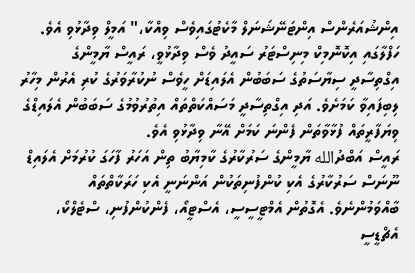އިންޝުއަރެންސް އިންޓަނޭޝަނަލް މާކެޓުގައިވެސް ވިއްކާ،" އަމީލް ވިދާޅުވި އެވެ.
ހަފްލާގައި އިކޮނޮމިކް މިނިސްޓަރު ސައީދު ވެސް ވިދާޅުވީ، ރައީސް ޔާމީންގެ އިގްތިސާދީ ސިޔާސަތުގެ ސަބަބުން އެލައިޑަށް ހީވެސް ނުކުރާވަރުގެ ކުރި އެރުން މިހާރު ލިބިފައިވާ ކަމަށެވެ. އަދި އިގްތިސާދީ މަސައްކަތްތައް އިތުރުވުމުގެ ސަބަބުން އެލައިޑްގެ ވިޔަފާރީތައް ފުޅާވާތަން ފެންނަ ކަމަށް އޭނާ ވިދާޅުވި އެވެ.
ރައީސް އަބްދުالله ޔާމީންގެ ސަރުކާރުގެ ކާމިޔާބު ތިން އަހަރު ފާހަގަ ކުރުމަށް އެލައިޑް ނޫނަސް ސަރުކާރުގެ އެކި ކުންފުނިތަކުން އަންނަނީ އެކި ހަރަކާތްތައް ބާއްވަމުންނެވެ. އެގޮތުން އެމްޓީސީސީ، އެސްޓީއޯ، ފެންކުންފުނި، ސްޓެލްކޯ، އެޗްޑީސީ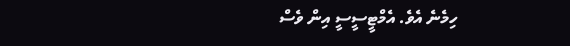ހިމެނެ އެވެ. އެމްޓީސީސީ އިން ވެސް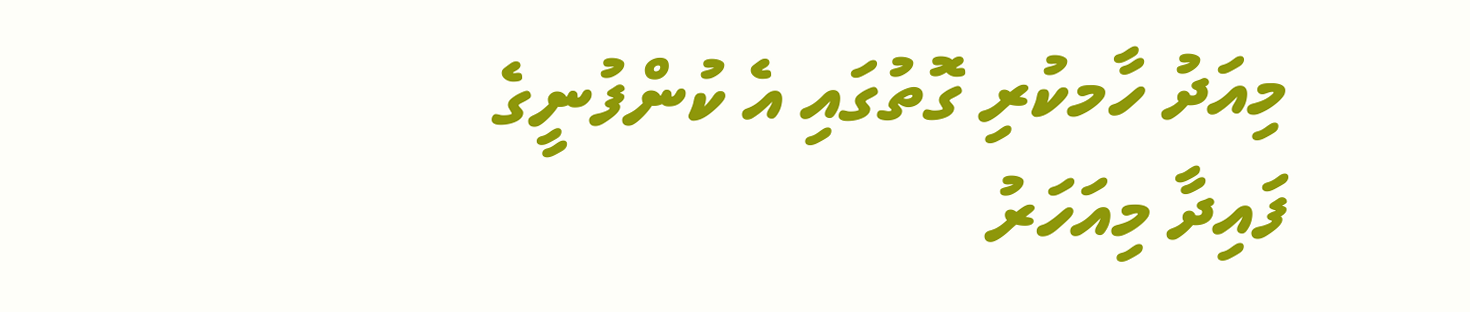މިއަދު ހާމކުރި ގޮތުގައި އެ ކުންފުނީގެ ފައިދާ މިއަހަރު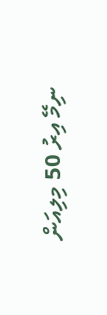ނިމޭ އިރު 50 މިލިއަން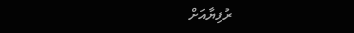ރުފިޔާއަށް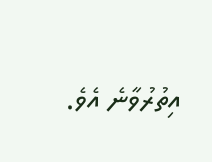އިތުރުވާނެ އެވެ.